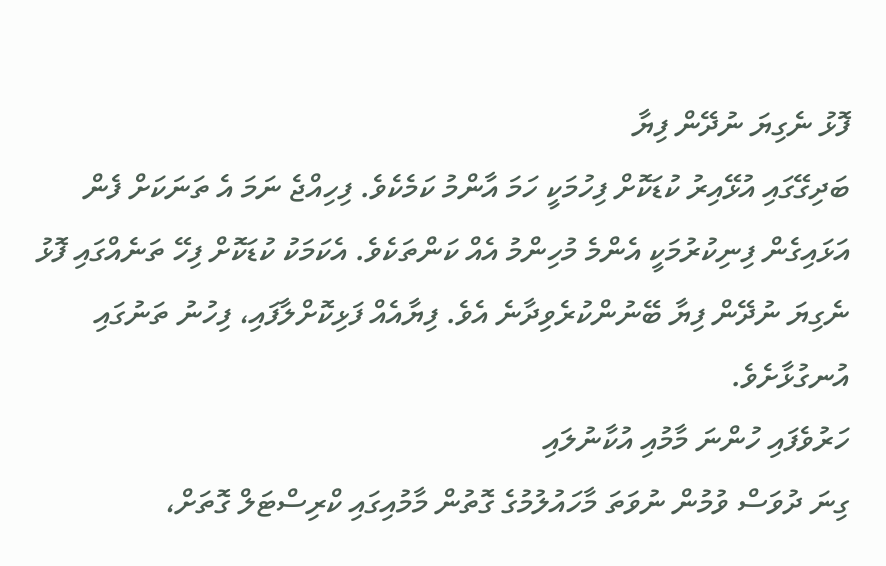ފޮޅު ނެގިޔަ ނުދޭން ފިޔާ
ބަދިގޭގައި އުޅޭއިރު ކުޑަކޮށް ފިހުމަކީ ހަމަ އާންމު ކަމެކެވެ. ފިހިއްޖެ ނަމަ އެ ތަނަކަށް ފެން އަޅައިގެން ފިނިކުރުމަކީ އެންމެ މުހިންމު އެއް ކަންތަކެވެ. އެކަމަކު ކުޑަކޮށް ފިހޭ ތަނެއްގައި ފޮޅު ނެގިޔަ ނުދޭން ފިޔާ ބޭނުންކުރެވިދާނެ އެވެ. ފިޔާއެއް ފަޅިކޮށްލާފައި، ފިހުނު ތަނުގައި އުނގުޅާށެވެ.
ހަރުވެފައި ހުންނަ މާމުއި އުކާނުލައި
ގިނަ ދުވަސް ވުމުން ނުވަތަ މާހައުލުމުގެ ގޮތުން މާމުއިގައި ކްރިސްޓަލް ގޮތަށް،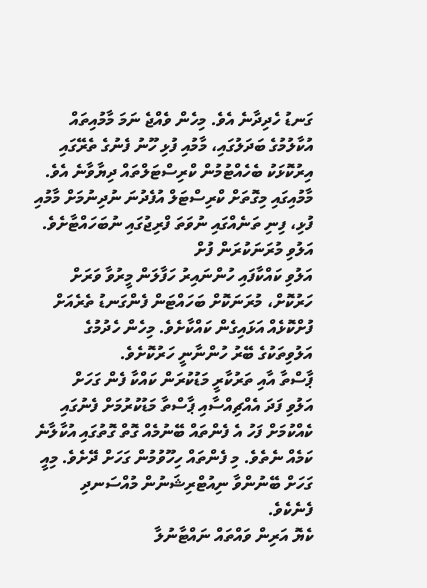ގަނޑު ހެދިދާނެ އެވެ. މިހެން ވެއްޖެ ނަމަ މާމުއިތައް އުކާލުމުގެ ބަދަލުގައި، މާމުއި ފުޅި ހޫނު ފެނުގެ ތެރޭގައި އިރުކޮޅަކު ބެހެއްޓުމުން ކްރިސްޓަލްތައް ދިޔާވާނެ އެވެ. މާމުއިގައި މިގޮތަށް ކްރިސްޓަލް އުފެދުނަ ނުދިނުމަށް މާމުއި ފުޅި، ފިނި ތަނެއްގައި ނުވަތަ ފްރިޖުގައި ނުބަހައްޓާށެވެ.
އަލުވި މުރަނަކުރަން ފުށް
އަލުވި ކައްކާފައި ހުންނައިރު ހަފާލަން މީރުވާ ވަރަށް ހަރުކޮށް، މުރަނަކޮށް ބަހައްޓަން ފެންގަނޑު ތެރެއަށް ފުށްކޮޅެއް އަޅައިގެން ކައްކާށެވެ. މިހެން ހެދުމުގެ އަލުވިތަކުގެ ބޭރު ހުންނާނީ ހަރުކޮށެވެ.
ޕާސްތާ އާއި ތަރުކާރީ މަޑުކުރަން ކައްކާ ފެން ގަހަށް
އަލުވި ފަދަ އެއްޗިއްސާއި ޕާސްތާ މަޑުކުރުމަށް ފެނުގައި ކެއްކުމަށް ފަހު އެ ފެންތައް ބޭނުމެއް ގޮތް ގޮތުގައި އުކާލާނެ ކަމެއް ނެތެވެ. މި ފެންތައް ހިހޫވުމުން ގަހަށް ދޭށެވެ. މިއީ ގަހަށް ބޭނުންވާ ނިއުޓްރިޝަނުން މުއްސަނދި ފެނެކެވެ.
ކެޔޮ އަރިން ވައްތައް ނައްޓާނުލާ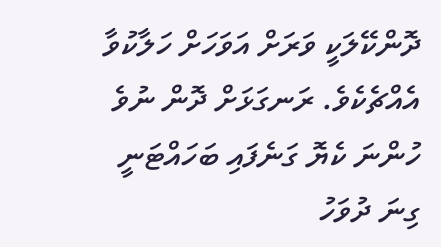ދޮންކޭލަކީ ވަރަށް އަވަހަށް ހަލާކުވާ އެއްޗެކެވެ. ރަނގަޅަށް ދޮން ނުވެ ހުންނަ ކެޔޮ ގަނެފައި ބަހައްޓަނީ ގިނަ ދުވަހު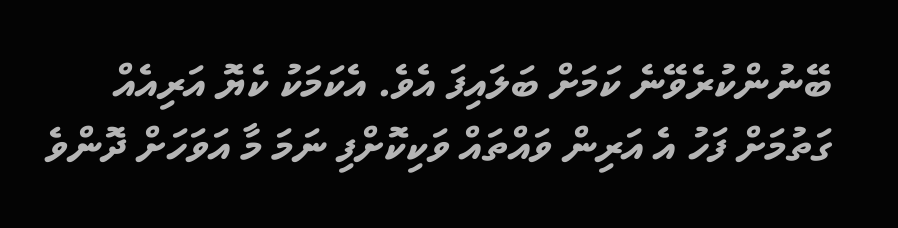ބޭނުންކުރެވޭނެ ކަމަށް ބަލައިފަ އެވެ. އެކަމަކު ކެޔޮ އަރިއެއް ގަތުމަށް ފަހު އެ އަރިން ވައްތައް ވަކިކޮށްފި ނަމަ މާ އަވަހަށް ދޮންވެ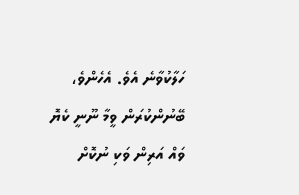ހަލާކުވާނެ އެވެ. އެހެންވެ، ބޭނުންކުރަން ވީމާ ނޫނީ ކެޔޮ ވައް އަރިން ވަކި ނުކޮށް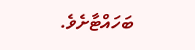ބަހައްޓާށެވެ.